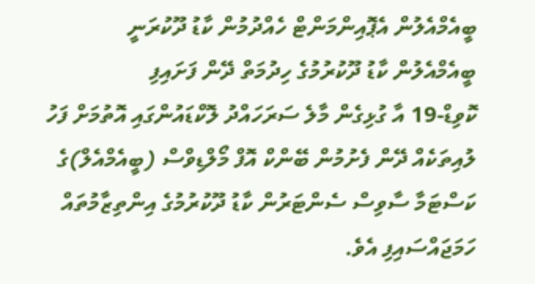ބީއެމްއެލުން އެޕޮއިންމަންޓް ހެއްދުމުން ކާޑު ދޫކުރަނީ
ބީއެމްއެލުން ކާޑު ދޫކުރުމުގެ ހިދުމަތް ދޭން ފަށައިފި
ކޮވިޑް-19 އާ ގުޅިގެން މާލެ ސަރަހައްދު ލޮކްޑައުންގައި އޮތުމަށް ފަހު ލުއިތަކެއް ދޭން ފެށުމުން ބޭންކް އޮފް މޯލްޑިވްސް (ބީއެމްއެލް)ގެ ކަސްޓަމާ ސާވިސް ސެންޓަރުން ކާޑު ދޫކުރުމުގެ އިންތިޒާމުތައް ހަމަޖައްސައިފި އެވެ.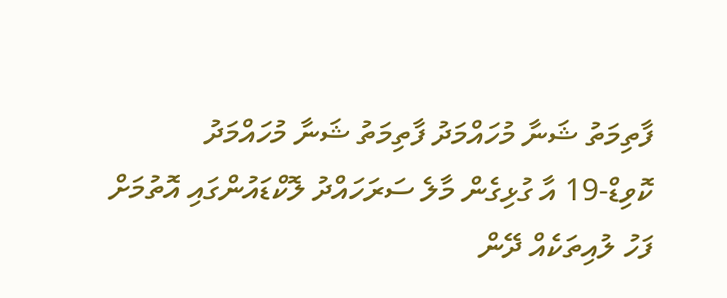ފާތިމަތު ޝަނާ މުހައްމަދު ފާތިމަތު ޝަނާ މުހައްމަދު
ކޮވިޑް-19 އާ ގުޅިގެން މާލެ ސަރަހައްދު ލޮކްޑައުންގައި އޮތުމަށް ފަހު ލުއިތަކެއް ދޭން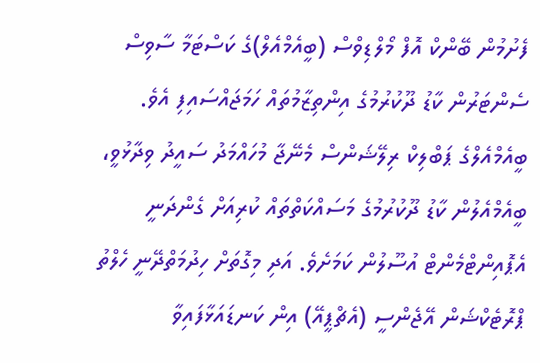ފެށުމުން ބޭންކް އޮފް މޯލްޑިވްސް (ބީއެމްއެލް)ގެ ކަސްޓަމާ ސާވިސް ސެންޓަރުން ކާޑު ދޫކުރުމުގެ އިންތިޒާމުތައް ހަމަޖައްސައިފި އެވެ.
ބީއެމްއެލްގެ ޕަބްލިކް ރިލޭޝަންސް މެނޭޖާ މުހައްމަދު ސައީދު ވިދާޅުވީ، ބީއެމްއެލުން ކާޑު ދޫކުރުމުގެ މަސައްކަތްތައް ކުރިއަށް ގެންދަނީ އެޕޮއިންޓްމެންޓް އުސޫލުން ކަމަށެވެ. އަދި މިގޮތަށް ހިދުމަތްދޭނީ ހެލްތު ޕްރޮޓެކްޝަން އޭޖެންސީ (އެޗްޕީއޭ) އިން ކަނޑައަޅާފައިވާ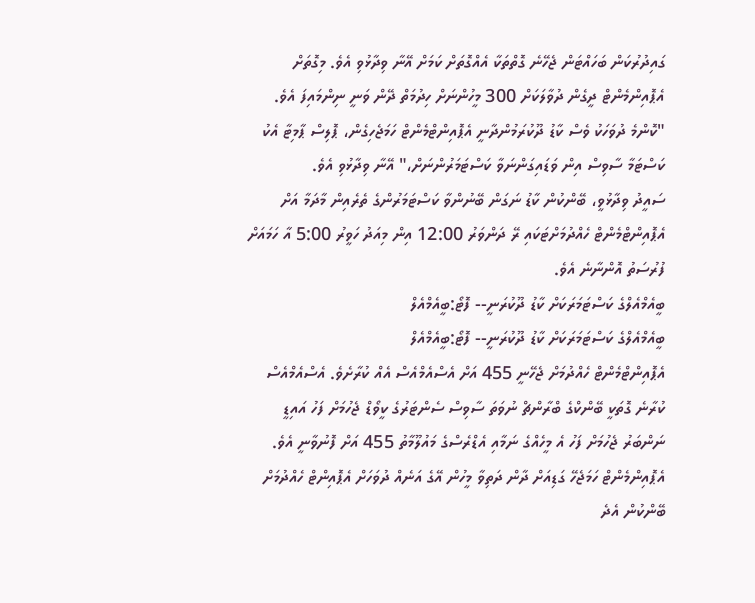ގައިދުރުކަން ބަހައްޓަން ޖެހޭނެ ގޮތްތަކާ އެއްގޮތަށް ކަމަށް އޭނާ ވިދާޅުވި އެވެ. މިގޮތަށް އެޕޮއިންމެންޓް ދީގެން ދުވާލަކަށް 300 މީހުންނަށް ހިދުމަތް ދޭން ވަނީ ނިންމައިފަ އެވެ.
"ކޮންމެ ދުވަހަކު ވެސް ކާޑު ދޫކުރަމުންދާނީ އެޕޮއިންޓްމެންޓް ހަމަޖެހިގެން، ޕޮލިސް ޕާމިޓާ އެކު ކަސްޓަމާ ސާވިސް އިން ވަޑައިގަންނަވާ ކަސްޓަމަރުންނަށް،" އޭނާ ވިދާޅުވި އެވެ.
ސައީދު ވިދާޅުވީ، ބޭންކުން ކާޑު ނަގަން ބޭނުންވާ ކަސްޓަމަރުންގެ ތެރެއިން މާދަމާ އަށް އެޕޮއިންޓްމެންޓް ހެއްދުމަށްޓަކައި ރޭ ދަންވަރު 12:00 އިން މިއަދު ހަވީރު 5:00 އާ ހަމައަށް ފުރުސަތު އޮންނާނެ އެވެ.
ބީއެމްއެލްގެ ކަސްޓަމަރަކަށް ކާޑު ދޫކުރަނީ-- ފޮޓޯ:ބީއެމްއެލް
ބީއެމްއެލްގެ ކަސްޓަމަރަކަށް ކާޑު ދޫކުރަނީ-- ފޮޓޯ:ބީއެމްއެލް
އެޕޮއިންޓްމެންޓް ހެއްދުމަށް ޖެހޭނީ 455 އަށް އެސްއެމްއެސް އެއް ކުރާށެވެ. އެސްއެމްއެސް ކުރާނެ ގޮތަކީ ބޭންކްގެ ބްރާންޗް ނުވަތަ ސާވިސް ސެންޓަރުގެ ކީވޯޑް ޖެހުމަށް ފަހު އައިޑީ ނަންބަރު ޖެހުމަށް ފަހު އެ މީހެއްގެ ނަމާއި އެޑްރެސްގެ މައުލޫމާތު 455 އަށް ފޮނުވާނީ އެވެ. އެޕޮއިންމެންޓް ހަމަޖެހޭ ގަޑިއަށް ދާން ދަތިވާ މީހުން އޭގެ އަނެއް ދުވަހަށް އެޕޮއިންޓް ހެއްދުމަށް ބޭންކުން އެދެ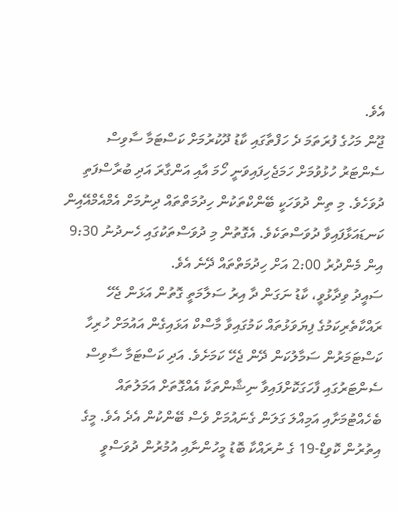އެވެ.
ޖޫން މަހުގެ ފުރަތަމަ ދެ ހަފްތާގައި ކާޑު ދޫކުރުމަށް ކަސްޓަމާ ސާވިސް ސެންޓަރު ހުޅުވުމަށް ހަމަޖެހިފައިވަނީ ހޯމަ އާއި އަންގާރަ އަދި ބުރާސްފަތި ދުވަހެވެ. މި ތިން ދުވަހަކީ ބޭންކްތަކުން ހިދުމަތްތައް ދިނުމަށް އެމްއެމްއޭއިން ކަނޑައަޅާފައިވާ ދުވަސްތަކެވެ. އެގޮތުން މި ދުވަސްތަކުގައި ހެނދުނު 9:30 އިން މެންދުރު 2:00 އަށް ހިދުމަތްތައް ދޭނެ އެވެ.
ސައީދު ވިދާޅުވީ، ކާޑު ނަގަން ދާ އިރު ސަލާމަތީ ގޮތުން އަޅަން ޖެހޭ ރައްކާތެރިކަމުގެ ފިޔަވަޅުތައް ކަމުގައިވާ މާސްކް އަޅައިގެން އައުމަށް ހުރިހާ ކަސްޓަމަރުން ސަމާލުކަން ދޭން ޖެހޭ ކަމަށެވެ. އަދި ކަސްޓަމާ ސާވިސް ސެންޓަރުގައި ފާހަގަކޮށްފައިވާ ނިޝާންތަކާ އެއްގޮތަށް އަމަލުތައް ބެހެއްޓުމަށާއި އަމިއްލަ ގަލަން ގެނައުމަށް ވެސް ބޭންކުން އެދެ އެވެ. މީގެ އިތުރުން ކޮވިޑް-19 ގެ ނުރައްކާ ބޮޑު މީހުންނާއި އުމުރުން ދުވަސްވީ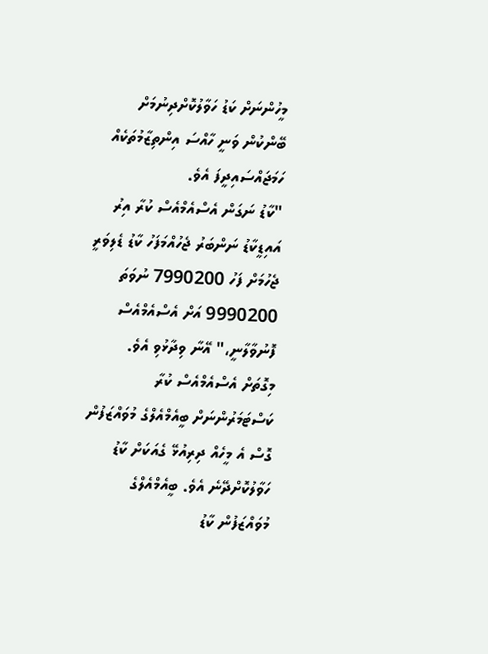މީހުންނަށް ކަޑު ހަވާލުކޮށްދިނުމަށް ބޭންކުން ވަނީ ހާއްސަ އިންތިޒާމުތަކެއް ހަމަޖައްސައިދީފަ އެވެ.
"ކާޑު ނަގަން އެސްއެމްއެސް ކުރާ އިރު އައިޑީކާޑު ނަންބަރު ޖެހުއްމަފަހު ކާޑު ޑެލިވަރީ ޖެހުމަށް ފަހު 7990200 ނުވަތަ 9990200 އަށް އެސްއެމްއެސް ފޮނުވާލާނީ،" އޭނާ ވިދާޅުވި އެވެ.
މިގޮތަށް އެސްއެމްއެސް ކުރާ ކަސްޓަމަރުންނަށް ބީއެމްއެލްގެ މުވައްޒަފުން ގޮސް އެ މީހެއް ދިރިއުޅޭ ގެއަކަށް ކާޑު ހަވާލުކޮށްދޭނެ އެވެ. ބީއެމްއެލްގެ މުވައްޒަފުން ކާޑު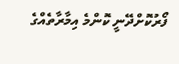ފޯރުކޮށްދޭނީ ކޮންމެ އިމާރާތެއްގެ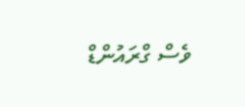ވެސް ގްރައުންޑް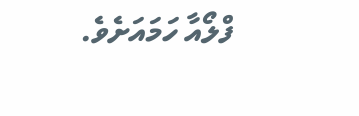ފްލޯއާ ހަމައަށެވެ.